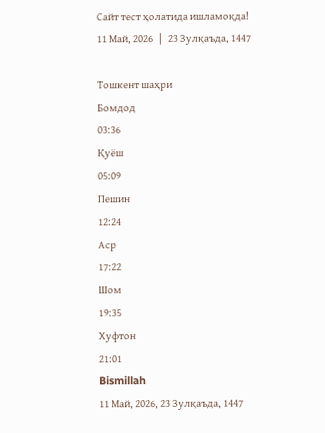Сайт тест ҳолатида ишламоқда!
11 Май, 2026   |   23 Зулқаъда, 1447

Тошкент шаҳри
Бомдод
03:36
Қуёш
05:09
Пешин
12:24
Аср
17:22
Шом
19:35
Хуфтон
21:01
Bismillah
11 Май, 2026, 23 Зулқаъда, 1447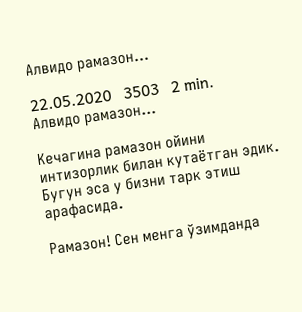Алвидо рамазон...

22.05.2020   3503   2 min.
Алвидо рамазон...

Кечагина рамазон ойини интизорлик билан кутаётган эдик. Бугун эса у бизни тарк этиш арафасида.

Рамазон! Сен менга ўзимданда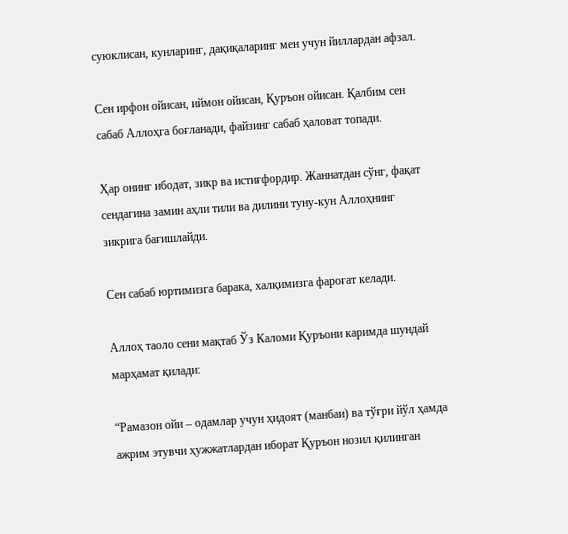суюклисан, кунларинг, дақиқаларинг мен учун йиллардан афзал.

Сен ирфон ойисан, иймон ойисан, Қуръон ойисан. Қалбим сен сабаб Аллоҳга боғланади, файзинг сабаб ҳаловат топади.

Ҳар онинг ибодат, зикр ва истиғфордир. Жаннатдан сўнг, фақат сендагина замин аҳли тили ва дилини туну-кун Аллоҳнинг зикрига бағишлайди.

Сен сабаб юртимизга барака, халқимизга фароғат келади.

Аллоҳ таоло сени мақтаб Ўз Каломи Қуръони каримда шундай марҳамат қилади:

“Рамазон ойи – одамлар учун ҳидоят (манбаи) ва тўғри йўл ҳамда ажрим этувчи ҳужжатлардан иборат Қуръон нозил қилинган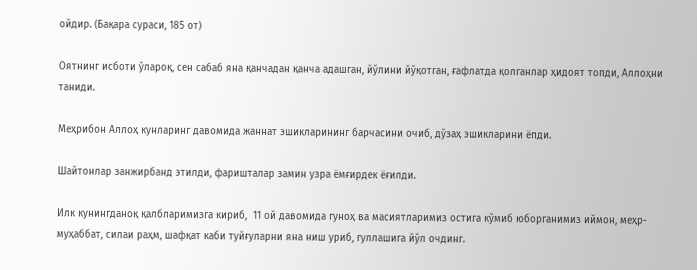ойдир. (Бақара сураси, 185 от)

Оятнинг исботи ўлароқ, сен сабаб яна қанчадан қанча адашган, йўлини йўқотган, ғафлатда қолганлар ҳидоят топди, Аллоҳни таниди.

Меҳрибон Аллоҳ кунларинг давомида жаннат эшикларининг барчасини очиб, дўзаҳ эшикларини ёпди.

Шайтонлар занжирбанд этилди, фаришталар замин узра ёмғирдек ёғилди.

Илк кунингданоқ қалбларимизга кириб,  11 ой давомида гуноҳ ва масиятларимиз остига кўмиб юборганимиз иймон, меҳр-муҳаббат, силаи раҳм, шафқат каби туйғуларни яна ниш уриб, гуллашига йўл очдинг.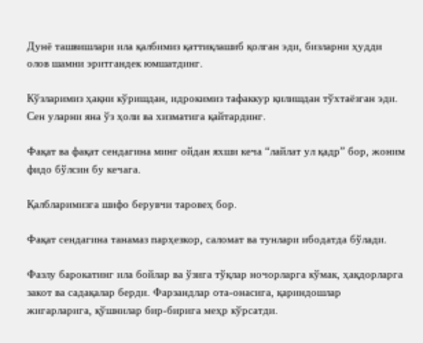Дунё ташвишлари ила қалбимиз қаттиқлашиб қолган эди, бизларни ҳудди олов шамни эритгандек юмшатдинг.

Кўзларимиз ҳақни кўришдан, идрокимиз тафаккур қилишдан тўхтаёзган эди. Сен уларни яна ўз ҳоли ва хизматига қайтардинг.

Фақат ва фақат сендагина минг ойдан яхши кеча “лайлат ул қадр” бор, жоним фидо бўлсин бу кечага.

Қалбларимизга шифо берувчи таровеҳ бор.

Фақат сендагина танамаз парҳезкор, саломат ва тунлари ибодатда бўлади.

Фазлу барокатинг ила бойлар ва ўзига тўқлар ночорларга кўмак, ҳақдорларга закот ва садақалар берди. Фарзандлар ота-онасига, қариндошлар жигарларига, қўшнилар бир-бирига меҳр кўрсатди.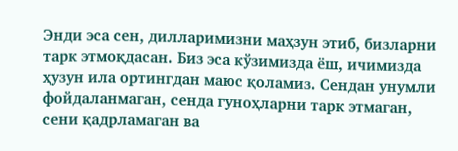Энди эса сен, дилларимизни маҳзун этиб, бизларни тарк этмоқдасан. Биз эса кўзимизда ёш, ичимизда ҳузун ила ортингдан маюс қоламиз. Сендан унумли фойдаланмаган, сенда гуноҳларни тарк этмаган, сени қадрламаган ва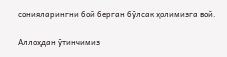сонияларингни бой берган бўлсак ҳолимизга вой.

Аллоҳдан ўтинчимиз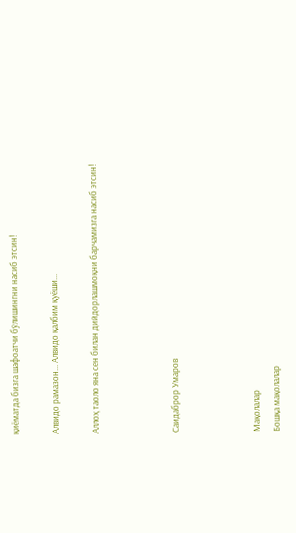қиёматда бизга шафоатчи бўлишингни насиб этсин!

Алвидо рамазон... Алвидо қалбим қуёши...

Аллоҳ таоло яна сен билан дийдорлашмоқни барчамизга насиб этсин!



Саидаброр Умаров



Мақолалар
Бошқа мақолалар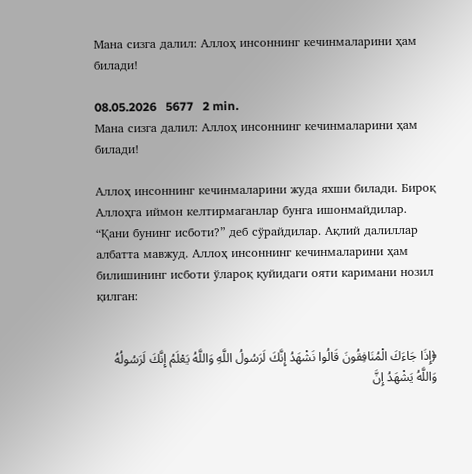Мана сизга далил: Аллоҳ инсоннинг кечинмаларини ҳам билади!

08.05.2026   5677   2 min.
Мана сизга далил: Аллоҳ инсоннинг кечинмаларини ҳам билади!

Аллоҳ инсоннинг кечинмаларини жуда яхши билади. Бироқ Аллоҳга иймон келтирмаганлар бунга ишонмайдилар. “Қани бунинг исботи?” деб сўрайдилар. Ақлий далиллар албатта мавжуд. Аллоҳ инсоннинг кечинмаларини ҳам билишининг исботи ўлароқ қуйидаги ояти каримани нозил қилган:


﴿إِذَا جَاءَكَ الْمُنَافِقُونَ قَالُوا نَشْهَدُ إِنَّكَ لَرَسُولُ اللَّهِ وَاللَّهُ يَعْلَمُ إِنَّكَ لَرَسُولُهُ وَاللَّهُ يَشْهَدُ إِنَّ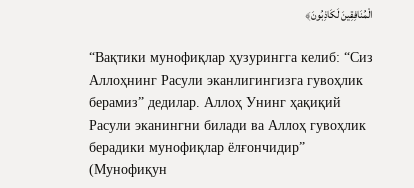الْمُنَافِقِينَ لَكَاذِبُونَ﴾

“Вақтики мунофиқлар ҳузурингга келиб: “Сиз Аллоҳнинг Расули эканлигингизга гувоҳлик берамиз” дедилар. Аллоҳ Унинг ҳақиқий Расули эканингни билади ва Аллоҳ гувоҳлик берадики мунофиқлар ёлғончидир” (Мунофиқун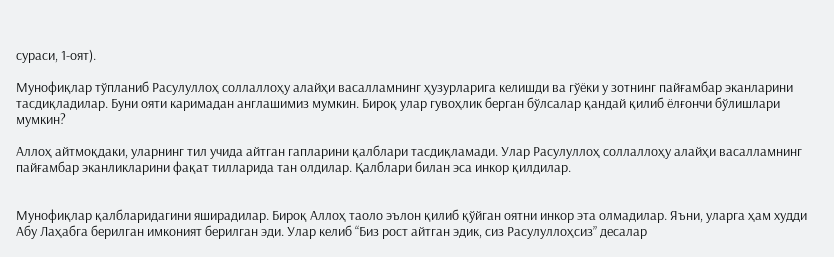сураси, 1-оят).

Мунофиқлар тўпланиб Расулуллоҳ соллаллоҳу алайҳи васалламнинг ҳузурларига келишди ва гўёки у зотнинг пайғамбар эканларини тасдиқладилар. Буни ояти каримадан англашимиз мумкин. Бироқ улар гувоҳлик берган бўлсалар қандай қилиб ёлғончи бўлишлари мумкин?

Аллоҳ айтмоқдаки, уларнинг тил учида айтган гапларини қалблари тасдиқламади. Улар Расулуллоҳ соллаллоҳу алайҳи васалламнинг пайғамбар эканликларини фақат тилларида тан олдилар. Қалблари билан эса инкор қилдилар.


Мунофиқлар қалбларидагини яширадилар. Бироқ Аллоҳ таоло эълон қилиб қўйган оятни инкор эта олмадилар. Яъни, уларга ҳам худди Абу Лаҳабга берилган имконият берилган эди. Улар келиб “Биз рост айтган эдик, сиз Расулуллоҳсиз” десалар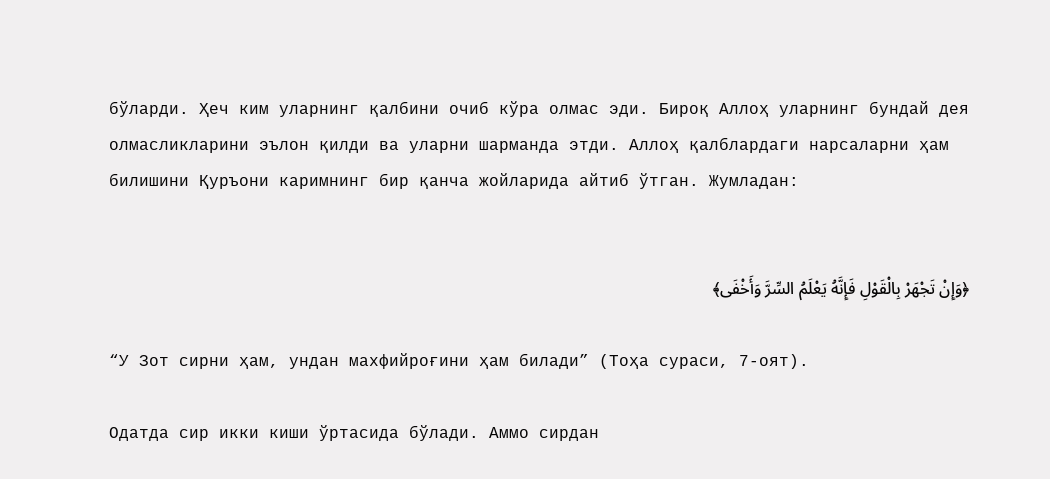бўларди. Ҳеч ким уларнинг қалбини очиб кўра олмас эди. Бироқ Аллоҳ уларнинг бундай дея олмасликларини эълон қилди ва уларни шарманда этди. Аллоҳ қалблардаги нарсаларни ҳам билишини Қуръони каримнинг бир қанча жойларида айтиб ўтган. Жумладан:


﴿وَإِنْ تَجْهَرْ بِالْقَوْلِ فَإِنَّهُ يَعْلَمُ السِّرَّ وَأَخْفَى﴾

“У Зот сирни ҳам, ундан махфийроғини ҳам билади” (Тоҳа сураси, 7-оят).

Одатда сир икки киши ўртасида бўлади. Аммо сирдан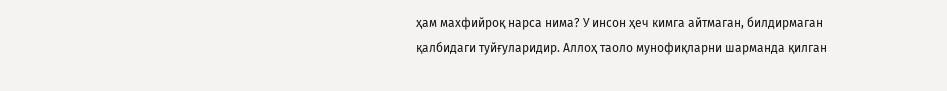ҳам махфийроқ нарса нима? У инсон ҳеч кимга айтмаган, билдирмаган қалбидаги туйғуларидир. Аллоҳ таоло мунофиқларни шарманда қилган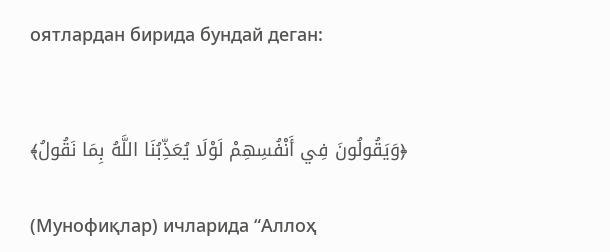оятлардан бирида бундай деган:


﴿وَيَقُولُونَ فِي أَنْفُسِهِمْ لَوْلَا يُعَذِّبُنَا اللَّهُ بِمَا نَقُولُ﴾

(Мунофиқлар) ичларида “Аллоҳ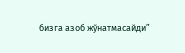бизга азоб жўнатмасайди”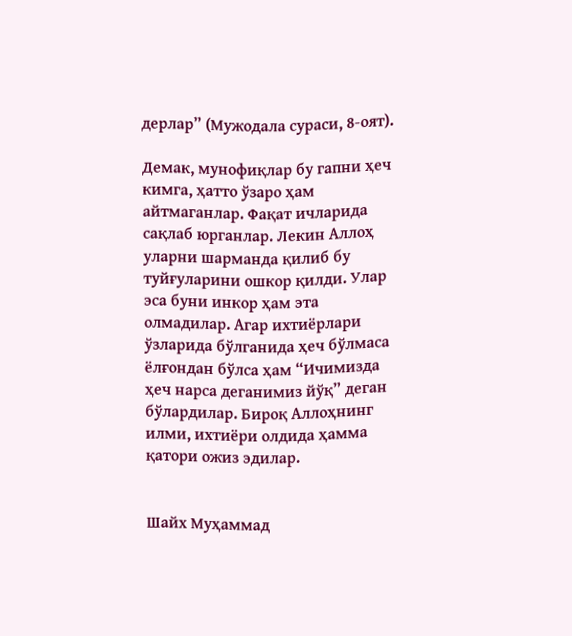дерлар” (Мужодала сураси, 8-оят).

Демак, мунофиқлар бу гапни ҳеч кимга, ҳатто ўзаро ҳам айтмаганлар. Фақат ичларида сақлаб юрганлар. Лекин Аллоҳ уларни шарманда қилиб бу туйғуларини ошкор қилди. Улар эса буни инкор ҳам эта олмадилар. Агар ихтиёрлари ўзларида бўлганида ҳеч бўлмаса ёлғондан бўлса ҳам “Ичимизда ҳеч нарса деганимиз йўқ” деган бўлардилар. Бироқ Аллоҳнинг илми, ихтиёри олдида ҳамма қатори ожиз эдилар.


Шайх Муҳаммад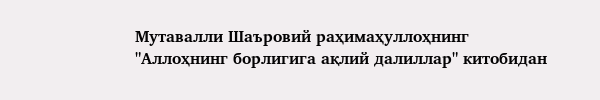Мутавалли Шаъровий раҳимаҳуллоҳнинг
"Аллоҳнинг борлигига ақлий далиллар" китобидан